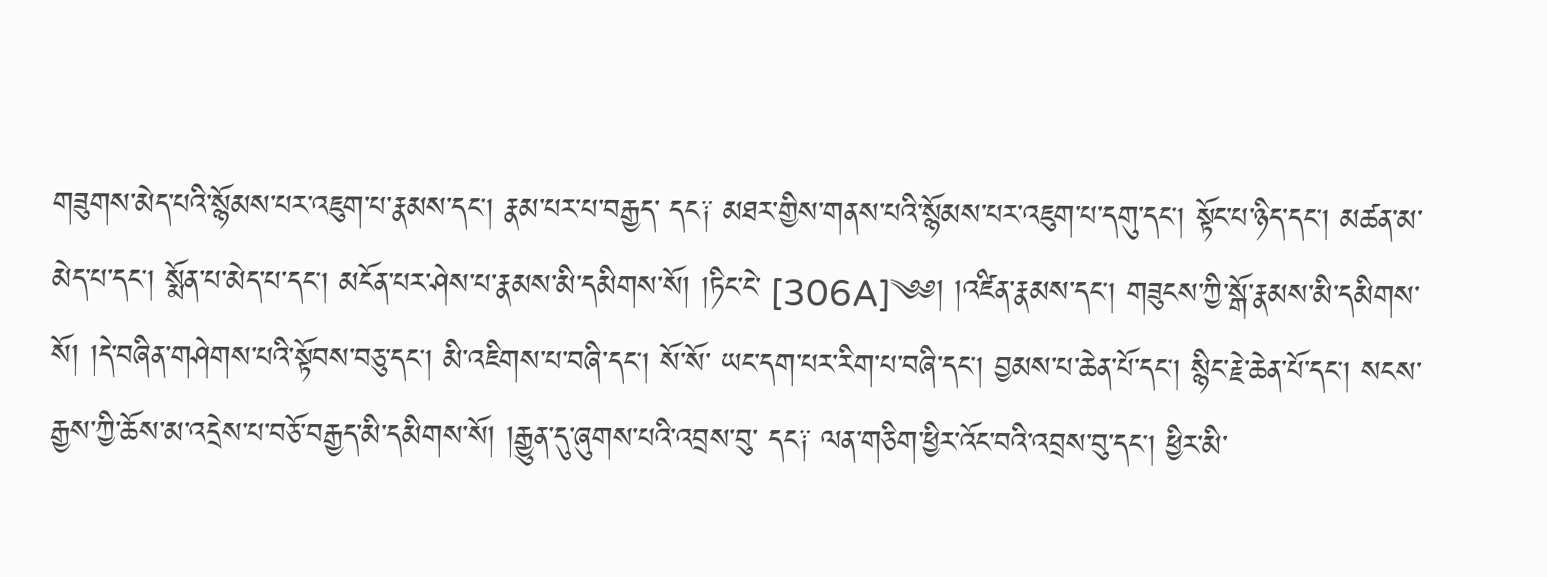གཟུགས་མེད་པའི་སྙོམས་པར་འཇུག་པ་རྣམས་དང། རྣམ་པར་པ་བརྒྱད་ དང༑ མཐར་གྱིས་གནས་པའི་སྙོམས་པར་འཇུག་པ་དགུ་དང། སྟོང་པ་ཉིད་དང། མཚན་མ་མེད་པ་དང། སྨོན་པ་མེད་པ་དང། མངོན་པར་ཤེས་པ་རྣམས་མི་དམིགས་སོ། །ཏིང་ངེ་ [306A]༄༅། །འཛིན་རྣམས་དང། གཟུངས་ཀྱི་སྒོ་རྣམས་མི་དམིགས་སོ། །དེ་བཞིན་གཤེགས་པའི་སྟོབས་བཅུ་དང། མི་འཇིགས་པ་བཞི་དང། སོ་སོ་ ཡང་དག་པར་རིག་པ་བཞི་དང། བྱམས་པ་ཆེན་པོ་དང། སྙིང་རྗེ་ཆེན་པོ་དང། སངས་རྒྱས་ཀྱི་ཆོས་མ་འདྲེས་པ་བཅོ་བརྒྱད་མི་དམིགས་སོ། །རྒྱུན་དུ་ཞུགས་པའི་འབྲས་བུ་ དང༑ ལན་གཅིག་ཕྱིར་འོང་བའི་འབྲས་བུ་དང། ཕྱིར་མི་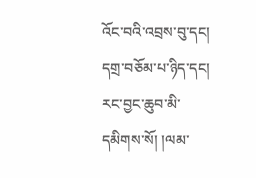འོང་བའི་འབྲས་བུ་དང། དགྲ་བཅོམ་པ་ཉིད་དང། རང་བྱང་ཆུབ་མི་དམིགས་སོ། །ལམ་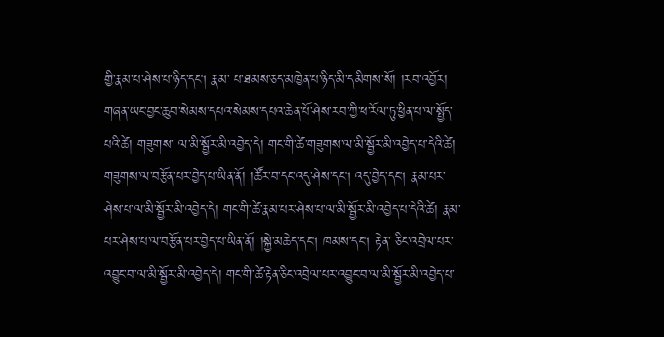གྱི་རྣམ་པ་ཤེས་པ་ཉིད་དང། རྣམ་ པ་ཐམས་ཅད་མཁྱེན་པ་ཉིད་མི་དམིགས་སོ། །རབ་འབྱོར། གཞན་ཡང་བྱང་ཆུབ་སེམས་དཔའ་སེམས་དཔའ་ཆེན་པོ་ཤེས་རབ་ཀྱི་ཕ་རོལ་ཏུ་ཕྱིན་པ་ལ་སྤྱོད་པའི་ཚེ། གཟུགས་ ལ་མི་སྦྱོར་མི་འབྱེད་དེ། གང་གི་ཚེ་གཟུགས་ལ་མི་སྦྱོར་མི་འབྱེད་པ་དེའི་ཚེ། གཟུགས་ལ་བརྩོན་པར་བྱེད་པ་ཡིན་ནོ། །ཚོར་བ་དང་འདུ་ཤེས་དང། འདུ་བྱེད་དང། རྣམ་པར་ ཤེས་པ་ལ་མི་སྦྱོར་མི་འབྱེད་དེ། གང་གི་ཚེ་རྣམ་པར་ཤེས་པ་ལ་མི་སྦྱོར་མི་འབྱེད་པ་དེའི་ཚེ། རྣམ་པར་ཤེས་པ་ལ་བརྩོན་པར་བྱེད་པ་ཡིན་ནོ། །སྐྱེ་མཆེད་དང། ཁམས་དང། རྟེན་ ཅིང་འབྲེལ་པར་འབྱུང་བ་ལ་མི་སྦྱོར་མི་འབྱེད་དེ། གང་གི་ཚེ་རྟེན་ཅིང་འབྲེལ་པར་འབྱུང་བ་ལ་མི་སྦྱོར་མི་འབྱེད་པ་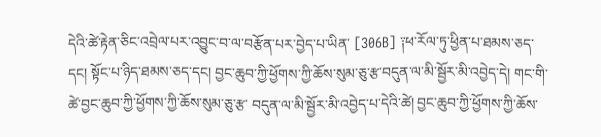དེའི་ཚེ་རྟེན་ཅིང་འབྲེལ་པར་འབྱུང་བ་ལ་བརྩོན་པར་བྱེད་པ་ཡིན་ [306B] ༑ཕ་རོལ་ཏུ་ཕྱིན་པ་ཐམས་ཅད་དང། སྟོང་པ་ཉིད་ཐམས་ཅད་དང། བྱང་ཆུབ་ཀྱི་ཕྱོགས་ཀྱི་ཆོས་སུམ་ཅུ་རྩ་བདུན་ལ་མི་སྦྱོར་མི་འབྱེད་དེ། གང་གི་ཚེ་བྱང་ཆུབ་ཀྱི་ཕྱོགས་ཀྱི་ཆོས་སུམ་ཅུ་རྩ་ བདུན་ལ་མི་སྦྱོར་མི་འབྱེད་པ་དེའི་ཚེ། བྱང་ཆུབ་ཀྱི་ཕྱོགས་ཀྱི་ཆོས་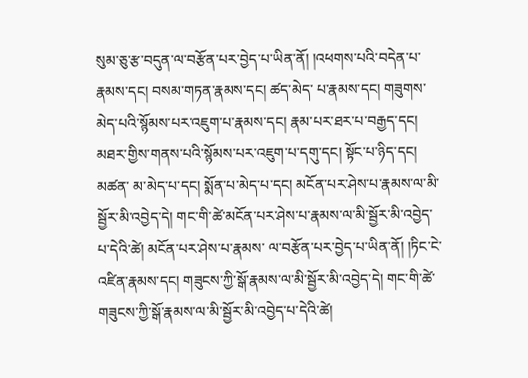སུམ་ཅུ་རྩ་བདུན་ལ་བརྩོན་པར་བྱེད་པ་ཡིན་ནོ། །འཕགས་པའི་བདེན་པ་རྣམས་དང། བསམ་གཏན་རྣམས་དང། ཚད་མེད་ པ་རྣམས་དང། གཟུགས་མེད་པའི་སྙོམས་པར་འཇུག་པ་རྣམས་དང། རྣམ་པར་ཐར་པ་བརྒྱད་དང། མཐར་གྱིས་གནས་པའི་སྙོམས་པར་འཇུག་པ་དགུ་དང། སྟོང་པ་ཉིད་དང། མཚན་ མ་མེད་པ་དང། སྨོན་པ་མེད་པ་དང། མངོན་པར་ཤེས་པ་རྣམས་ལ་མི་སྦྱོར་མི་འབྱེད་དེ། གང་གི་ཚེ་མངོན་པར་ཤེས་པ་རྣམས་ལ་མི་སྦྱོར་མི་འབྱེད་པ་དེའི་ཚེ། མངོན་པར་ཤེས་པ་རྣམས་ ལ་བརྩོན་པར་བྱེད་པ་ཡིན་ནོ། །ཏིང་ངེ་འཛིན་རྣམས་དང། གཟུངས་ཀྱི་སྒོ་རྣམས་ལ་མི་སྦྱོར་མི་འབྱེད་དེ། གང་གི་ཚེ་གཟུངས་ཀྱི་སྒོ་རྣམས་ལ་མི་སྦྱོར་མི་འབྱེད་པ་དེའི་ཚེ།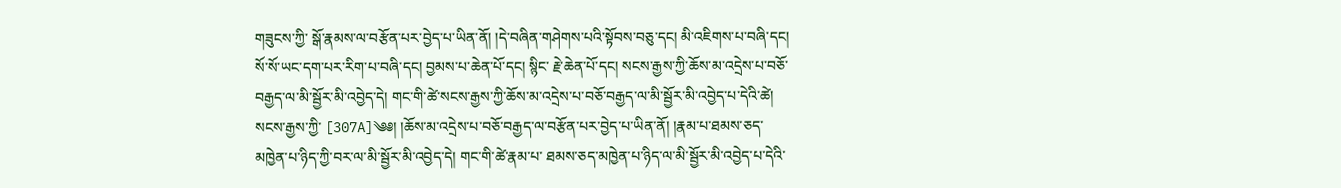གཟུངས་ཀྱི་ སྒོ་རྣམས་ལ་བརྩོན་པར་བྱེད་པ་ཡིན་ནོ། །དེ་བཞིན་གཤེགས་པའི་སྟོབས་བཅུ་དང། མི་འཇིགས་པ་བཞི་དང། སོ་སོ་ཡང་དག་པར་རིག་པ་བཞི་དང། བྱམས་པ་ཆེན་པོ་དང། སྙིང་ རྗེ་ཆེན་པོ་དང། སངས་རྒྱས་ཀྱི་ཆོས་མ་འདྲེས་པ་བཅོ་བརྒྱད་ལ་མི་སྦྱོར་མི་འབྱེད་དེ། གང་གི་ཚེ་སངས་རྒྱས་ཀྱི་ཆོས་མ་འདྲེས་པ་བཅོ་བརྒྱད་ལ་མི་སྦྱོར་མི་འབྱེད་པ་དེའི་ཚེ། སངས་རྒྱས་ཀྱི་ [307A]༄༅། །ཆོས་མ་འདྲེས་པ་བཅོ་བརྒྱད་ལ་བརྩོན་པར་བྱེད་པ་ཡིན་ནོ། །རྣམ་པ་ཐམས་ཅད་མཁྱེན་པ་ཉིད་ཀྱི་བར་ལ་མི་སྦྱོར་མི་འབྱེད་དེ། གང་གི་ཚེ་རྣམ་པ་ ཐམས་ཅད་མཁྱེན་པ་ཉིད་ལ་མི་སྦྱོར་མི་འབྱེད་པ་དེའི་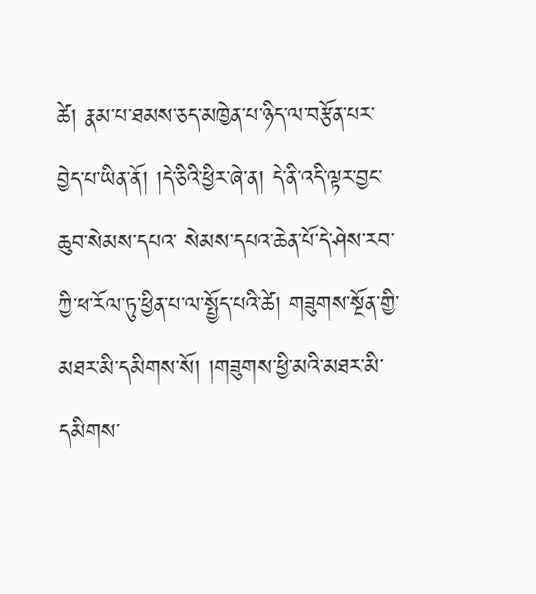ཚེ། རྣམ་པ་ཐམས་ཅད་མཁྱེན་པ་ཉིད་ལ་བརྩོན་པར་བྱེད་པ་ཡིན་ནོ། །དེ་ཅིའི་ཕྱིར་ཞེ་ན། དེ་ནི་འདི་ལྟར་བྱང་ཆུབ་སེམས་དཔའ་ སེམས་དཔའ་ཆེན་པོ་དེ་ཤེས་རབ་ཀྱི་ཕ་རོལ་ཏུ་ཕྱིན་པ་ལ་སྤྱོད་པའི་ཚེ། གཟུགས་སྔོན་གྱི་མཐར་མི་དམིགས་སོ། །གཟུགས་ཕྱི་མའི་མཐར་མི་དམིགས་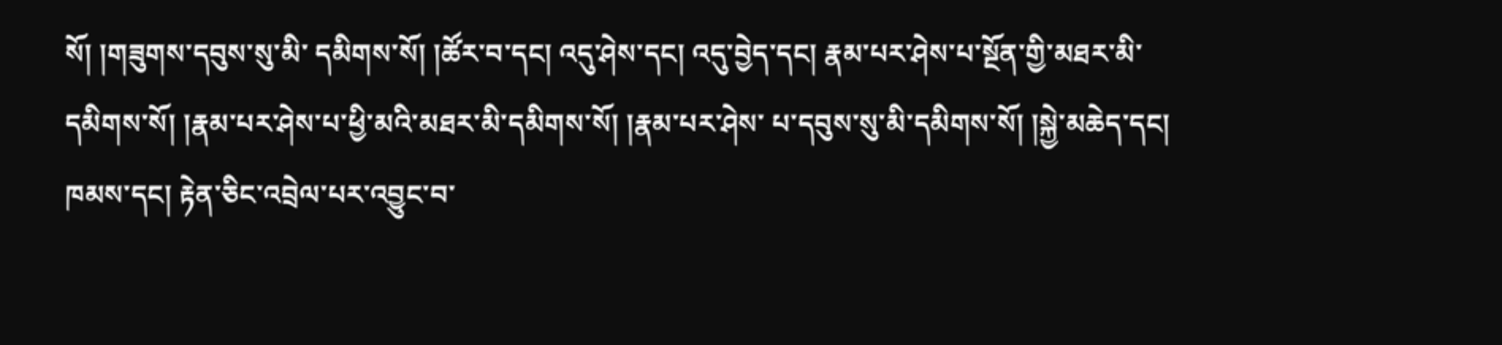སོ། །གཟུགས་དབུས་སུ་མི་ དམིགས་སོ། །ཚོར་བ་དང། འདུ་ཤེས་དང། འདུ་བྱེད་དང། རྣམ་པར་ཤེས་པ་སྔོན་གྱི་མཐར་མི་དམིགས་སོ། །རྣམ་པར་ཤེས་པ་ཕྱི་མའི་མཐར་མི་དམིགས་སོ། །རྣམ་པར་ཤེས་ པ་དབུས་སུ་མི་དམིགས་སོ། །སྐྱེ་མཆེད་དང། ཁམས་དང། རྟེན་ཅིང་འབྲེལ་པར་འབྱུང་བ་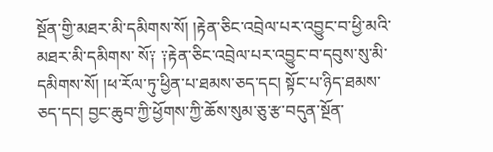སྔོན་གྱི་མཐར་མི་དམིགས་སོ། །རྟེན་ཅིང་འབྲེལ་པར་འབྱུང་བ་ཕྱི་མའི་མཐར་མི་དམིགས་ སོ༑ ༑རྟེན་ཅིང་འབྲེལ་པར་འབྱུང་བ་དབུས་སུ་མི་དམིགས་སོ། །ཕ་རོལ་ཏུ་ཕྱིན་པ་ཐམས་ཅད་དང། སྟོང་པ་ཉིད་ཐམས་ཅད་དང། བྱང་ཆུབ་ཀྱི་ཕྱོགས་ཀྱི་ཆོས་སུམ་ཅུ་རྩ་བདུན་སྔོན་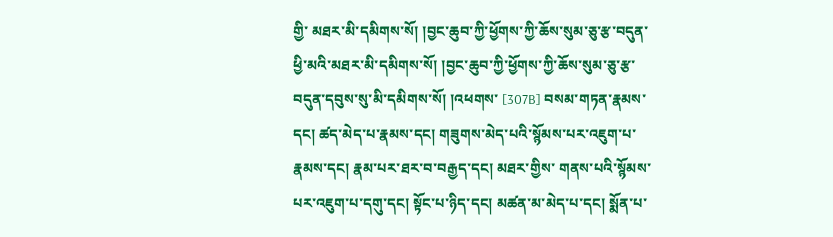གྱི་ མཐར་མི་དམིགས་སོ། །བྱང་ཆུབ་ཀྱི་ཕྱོགས་ཀྱི་ཆོས་སུམ་ཅུ་རྩ་བདུན་ཕྱི་མའི་མཐར་མི་དམིགས་སོ། །བྱང་ཆུབ་ཀྱི་ཕྱོགས་ཀྱི་ཆོས་སུམ་ཅུ་རྩ་བདུན་དབུས་སུ་མི་དམིགས་སོ། །འཕགས་ [307B] བསམ་གཏན་རྣམས་དང། ཚད་མེད་པ་རྣམས་དང། གཟུགས་མེད་པའི་སྙོམས་པར་འཇུག་པ་རྣམས་དང། རྣམ་པར་ཐར་བ་བརྒྱད་དང། མཐར་གྱིས་ གནས་པའི་སྙོམས་པར་འཇུག་པ་དགུ་དང། སྟོང་པ་ཉིད་དང། མཚན་མ་མེད་པ་དང། སྨོན་པ་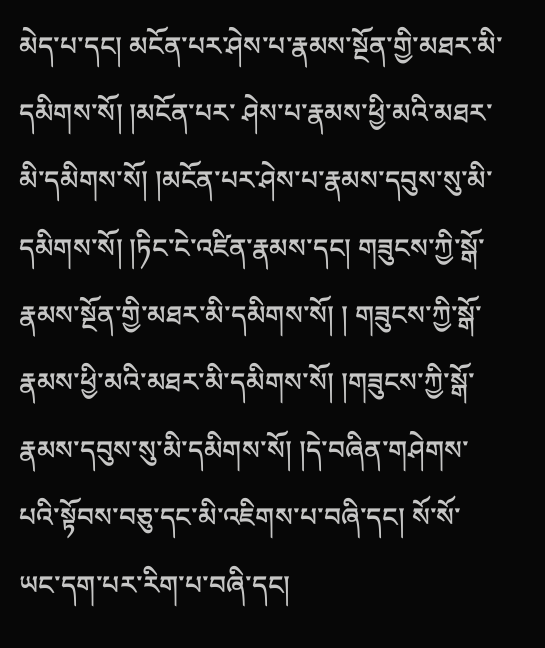མེད་པ་དང། མངོན་པར་ཤེས་པ་རྣམས་སྔོན་གྱི་མཐར་མི་དམིགས་སོ། །མངོན་པར་ ཤེས་པ་རྣམས་ཕྱི་མའི་མཐར་མི་དམིགས་སོ། །མངོན་པར་ཤེས་པ་རྣམས་དབུས་སུ་མི་དམིགས་སོ། །ཏིང་ངེ་འཛིན་རྣམས་དང། གཟུངས་ཀྱི་སྒོ་རྣམས་སྔོན་གྱི་མཐར་མི་དམིགས་སོ། ། གཟུངས་ཀྱི་སྒོ་རྣམས་ཕྱི་མའི་མཐར་མི་དམིགས་སོ། །གཟུངས་ཀྱི་སྒོ་རྣམས་དབུས་སུ་མི་དམིགས་སོ། །དེ་བཞིན་གཤེགས་པའི་སྟོབས་བཅུ་དང་མི་འཇིགས་པ་བཞི་དང། སོ་སོ་ ཡང་དག་པར་རིག་པ་བཞི་དང།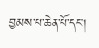བྱམས་པ་ཆེན་པོ་དང།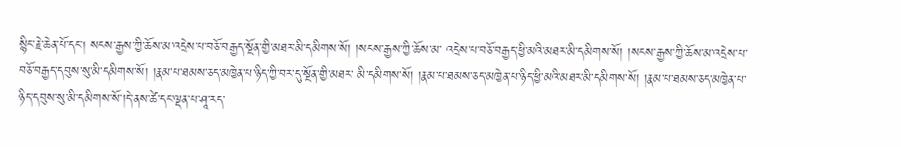སྙིང་རྗེ་ཆེན་པོ་དང། སངས་རྒྱས་ཀྱི་ཆོས་མ་འདྲེས་པ་བཅོ་བརྒྱད་སྔོན་གྱི་མཐར་མི་དམིགས་སོ། །སངས་རྒྱས་ཀྱི་ཆོས་མ་ འདྲེས་པ་བཅོ་བརྒྱད་ཕྱི་མའི་མཐར་མི་དམིགས་སོ། །སངས་རྒྱས་ཀྱི་ཆོས་མ་འདྲེས་པ་བཅོ་བརྒྱད་དབུས་སུ་མི་དམིགས་སོ། །རྣམ་པ་ཐམས་ཅད་མཁྱེན་པ་ཉིད་ཀྱི་བར་དུ་སྔོན་གྱི་མཐར་ མི་དམིགས་སོ། །རྣམ་པ་ཐམས་ཅད་མཁྱེན་པ་ཉིད་ཕྱི་མའི་མཐར་མི་དམིགས་སོ། །རྣམ་པ་ཐམས་ཅད་མཁྱེན་པ་ཉིད་དབུས་སུ་མི་དམིགས་སོ་།དེ་ནས་ཚེ་དང་ལྡན་པ་ཤཱ་རད་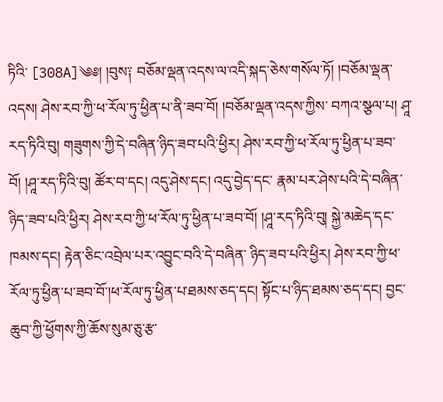ཏིའི་ [308A]༄༅། །བུས༑ བཅོམ་ལྡན་འདས་ལ་འདི་སྐད་ཅེས་གསོལ་ཏོ། །བཅོམ་ལྡན་འདས། ཤེས་རབ་ཀྱི་ཕ་རོལ་ཏུ་ཕྱིན་པ་ནི་ཟབ་བོ། །བཅོམ་ལྡན་འདས་ཀྱིས་ བཀའ་སྩལ་པ། ཤཱ་རད་ཏིའི་བུ། གཟུགས་ཀྱི་དེ་བཞིན་ཉིད་ཟབ་པའི་ཕྱིར། ཤེས་རབ་ཀྱི་ཕ་རོལ་ཏུ་ཕྱིན་པ་ཟབ་བོ། །ཤཱ་རད་ཏིའི་བུ། ཚོར་བ་དང། འདུ་ཤེས་དང། འདུ་བྱེད་དང་ རྣམ་པར་ཤེས་པའི་དེ་བཞིན་ཉིད་ཟབ་པའི་ཕྱིར། ཤེས་རབ་ཀྱི་ཕ་རོལ་ཏུ་ཕྱིན་པ་ཟབ་བོ། །ཤཱ་རད་ཏིའི་བུ། སྐྱེ་མཆེད་དང་ཁམས་དང། རྟེན་ཅིང་འབྲེལ་པར་འབྱུང་བའི་དེ་བཞིན་ ཉིད་ཟབ་པའི་ཕྱིར། ཤེས་རབ་ཀྱི་ཕ་རོལ་ཏུ་ཕྱིན་པ་ཟབ་བོ་།ཕ་རོལ་ཏུ་ཕྱིན་པ་ཐམས་ཅད་དང། སྟོང་པ་ཉིད་ཐམས་ཅད་དང། བྱང་ཆུབ་ཀྱི་ཕྱོགས་ཀྱི་ཆོས་སུམ་ཅུ་རྩ་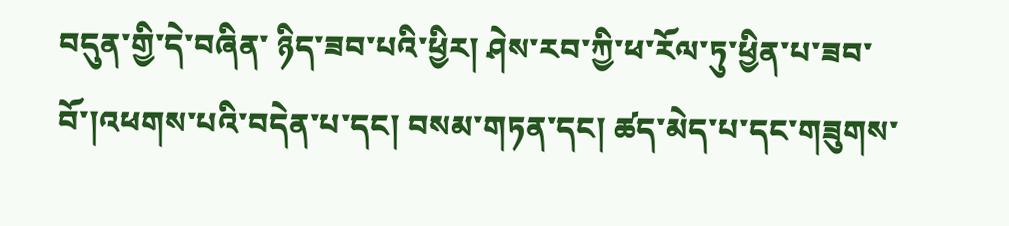བདུན་གྱི་དེ་བཞིན་ ཉིད་ཟབ་པའི་ཕྱིར། ཤེས་རབ་ཀྱི་ཕ་རོལ་ཏུ་ཕྱིན་པ་ཟབ་བོ་།འཕགས་པའི་བདེན་པ་དང། བསམ་གཏན་དང། ཚད་མེད་པ་དང་གཟུགས་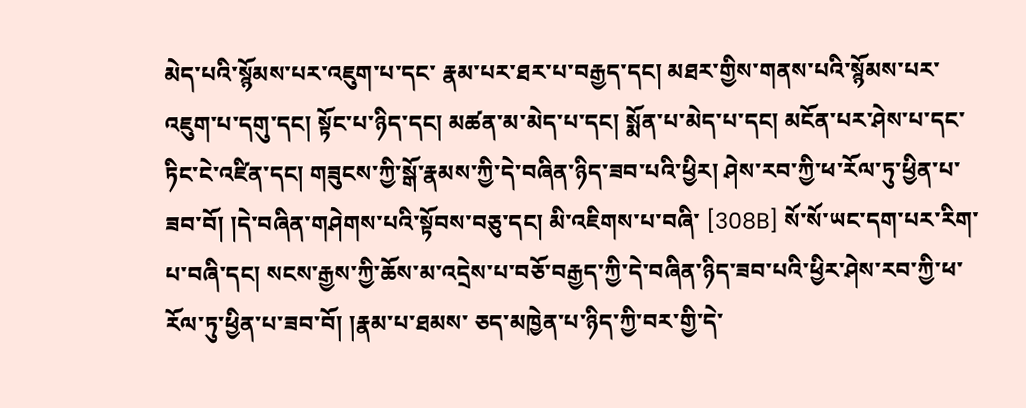མེད་པའི་སྙོམས་པར་འཇུག་པ་དང་ རྣམ་པར་ཐར་པ་བརྒྱད་དང། མཐར་གྱིས་གནས་པའི་སྙོམས་པར་འཇུག་པ་དགུ་དང། སྟོང་པ་ཉིད་དང། མཚན་མ་མེད་པ་དང། སྨོན་པ་མེད་པ་དང། མངོན་པར་ཤེས་པ་དང་ ཏིང་ངེ་འཛིན་དང། གཟུངས་ཀྱི་སྒོ་རྣམས་ཀྱི་དེ་བཞིན་ཉིད་ཟབ་པའི་ཕྱིར། ཤེས་རབ་ཀྱི་ཕ་རོལ་ཏུ་ཕྱིན་པ་ཟབ་བོ། །དེ་བཞིན་གཤེགས་པའི་སྟོབས་བཅུ་དང། མི་འཇིགས་པ་བཞི་ [308B] སོ་སོ་ཡང་དག་པར་རིག་པ་བཞི་དང། སངས་རྒྱས་ཀྱི་ཆོས་མ་འདྲེས་པ་བཅོ་བརྒྱད་ཀྱི་དེ་བཞིན་ཉིད་ཟབ་པའི་ཕྱིར་ཤེས་རབ་ཀྱི་ཕ་རོལ་ཏུ་ཕྱིན་པ་ཟབ་བོ། །རྣམ་པ་ཐམས་ ཅད་མཁྱེན་པ་ཉིད་ཀྱི་བར་གྱི་དེ་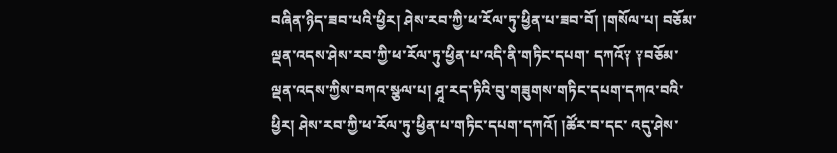བཞིན་ཉིད་ཟབ་པའི་ཕྱིར། ཤེས་རབ་ཀྱི་ཕ་རོལ་ཏུ་ཕྱིན་པ་ཟབ་བོ། །གསོལ་པ། བཅོམ་ལྡན་འདས་ཤེས་རབ་ཀྱི་ཕ་རོལ་ཏུ་ཕྱིན་པ་འདི་ནི་གཏིང་དཔག་ དཀའོ༑ ༑བཅོམ་ལྡན་འདས་ཀྱིས་བཀའ་སྩལ་པ། ཤཱ་རད་ཏིའི་བུ་གཟུགས་གཏིང་དཔག་དཀའ་བའི་ཕྱིར། ཤེས་རབ་ཀྱི་ཕ་རོལ་ཏུ་ཕྱིན་པ་གཏིང་དཔག་དཀའོ། །ཚོར་བ་དང་ འདུ་ཤེས་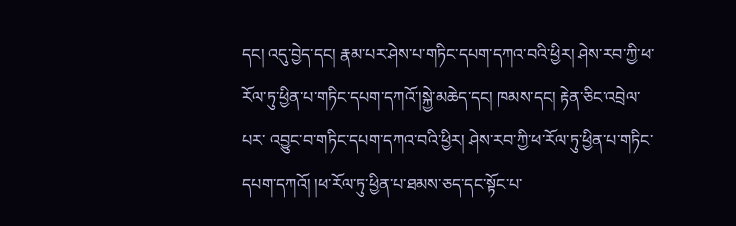དང། འདུ་བྱེད་དང། རྣམ་པར་ཤེས་པ་གཏིང་དཔག་དཀའ་བའི་ཕྱིར། ཤེས་རབ་ཀྱི་ཕ་རོལ་ཏུ་ཕྱིན་པ་གཏིང་དཔག་དཀའོ་།སྐྱེ་མཆེད་དང། ཁམས་དང། རྟེན་ཅིང་འབྲེལ་པར་ འབྱུང་བ་གཏིང་དཔག་དཀའ་བའི་ཕྱིར། ཤེས་རབ་ཀྱི་ཕ་རོལ་ཏུ་ཕྱིན་པ་གཏིང་དཔག་དཀའོ། །ཕ་རོལ་ཏུ་ཕྱིན་པ་ཐམས་ཅད་དང་སྟོང་པ་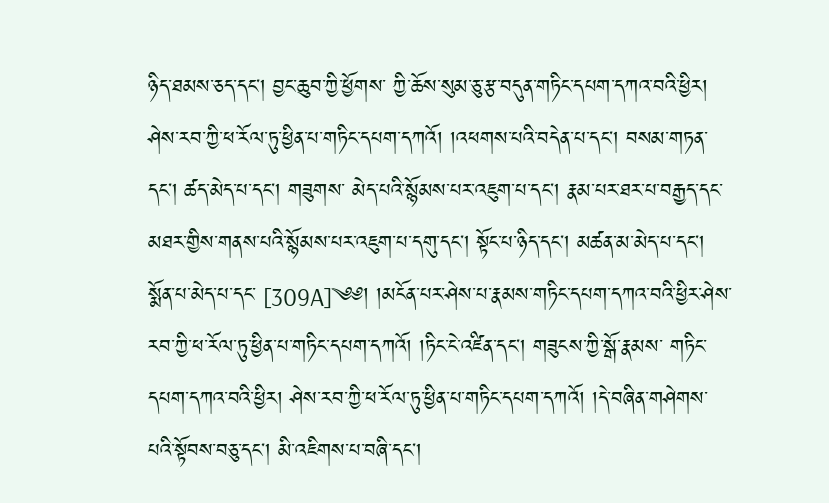ཉིད་ཐམས་ཅད་དང། བྱང་ཆུབ་ཀྱི་ཕྱོགས་ ཀྱི་ཆོས་སུམ་ཅུ་རྩ་བདུན་གཏིང་དཔག་དཀའ་བའི་ཕྱིར། ཤེས་རབ་ཀྱི་ཕ་རོལ་ཏུ་ཕྱིན་པ་གཏིང་དཔག་དཀའོ། །འཕགས་པའི་བདེན་པ་དང། བསམ་གཏན་དང། ཚད་མེད་པ་དང། གཟུགས་ མེད་པའི་སྙོམས་པར་འཇུག་པ་དང། རྣམ་པར་ཐར་པ་བརྒྱད་དང་མཐར་གྱིས་གནས་པའི་སྙོམས་པར་འཇུག་པ་དགུ་དང། སྟོང་པ་ཉིད་དང། མཚན་མ་མེད་པ་དང། སྨོན་པ་མེད་པ་དང་ [309A]༄༅། །མངོན་པར་ཤེས་པ་རྣམས་གཏིང་དཔག་དཀའ་བའི་ཕྱིར་ཤེས་རབ་ཀྱི་ཕ་རོལ་ཏུ་ཕྱིན་པ་གཏིང་དཔག་དཀའོ། །ཏིང་ངེ་འཛིན་དང། གཟུངས་ཀྱི་སྒོ་རྣམས་ གཏིང་དཔག་དཀའ་བའི་ཕྱིར། ཤེས་རབ་ཀྱི་ཕ་རོལ་ཏུ་ཕྱིན་པ་གཏིང་དཔག་དཀའོ། །དེ་བཞིན་གཤེགས་པའི་སྟོབས་བཅུ་དང། མི་འཇིགས་པ་བཞི་དང།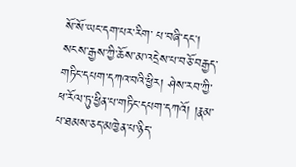སོ་སོ་ཡང་དག་པར་རིག་ པ་བཞི་དང། སངས་རྒྱས་ཀྱི་ཆོས་མ་འདྲེས་པ་བཅོ་བརྒྱད་གཏིང་དཔག་དཀའ་བའི་ཕྱིར། ཤེས་རབ་ཀྱི་ཕ་རོལ་ཏུ་ཕྱིན་པ་གཏིང་དཔག་དཀའོ། །རྣམ་པ་ཐམས་ཅད་མཁྱེན་པ་ཉིད་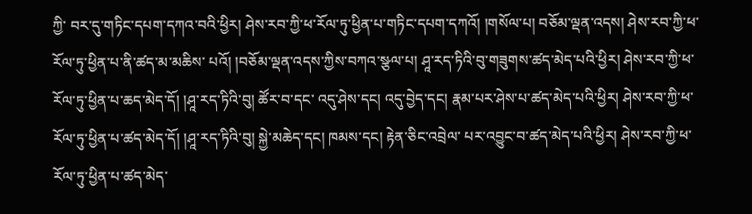ཀྱི་ བར་དུ་གཏིང་དཔག་དཀའ་བའི་ཕྱིར། ཤེས་རབ་ཀྱི་ཕ་རོལ་ཏུ་ཕྱིན་པ་གཏིང་དཔག་དཀའོ། །གསོལ་པ། བཅོམ་ལྡན་འདས། ཤེས་རབ་ཀྱི་ཕ་རོལ་ཏུ་ཕྱིན་པ་ནི་ཚད་མ་མཆིས་ པའོ། །བཅོམ་ལྡན་འདས་ཀྱིས་བཀའ་སྩལ་པ། ཤཱ་རད་ཏིའི་བུ་གཟུགས་ཚད་མེད་པའི་ཕྱིར། ཤེས་རབ་ཀྱི་ཕ་རོལ་ཏུ་ཕྱིན་པ་ཆད་མེད་དོ། །ཤཱ་རད་ཏིའི་བུ། ཚོར་བ་དང་ འདུ་ཤེས་དང། འདུ་བྱེད་དང། རྣམ་པར་ཤེས་པ་ཚད་མེད་པའི་ཕྱིར། ཤེས་རབ་ཀྱི་ཕ་རོལ་ཏུ་ཕྱིན་པ་ཚད་མེད་དོ། །ཤཱ་རད་ཏིའི་བུ། སྐྱེ་མཆེད་དང། ཁམས་དང། རྟེན་ཅིང་འབྲེལ་ པར་འབྱུང་བ་ཚད་མེད་པའི་ཕྱིར། ཤེས་རབ་ཀྱི་ཕ་རོལ་ཏུ་ཕྱིན་པ་ཚད་མེད་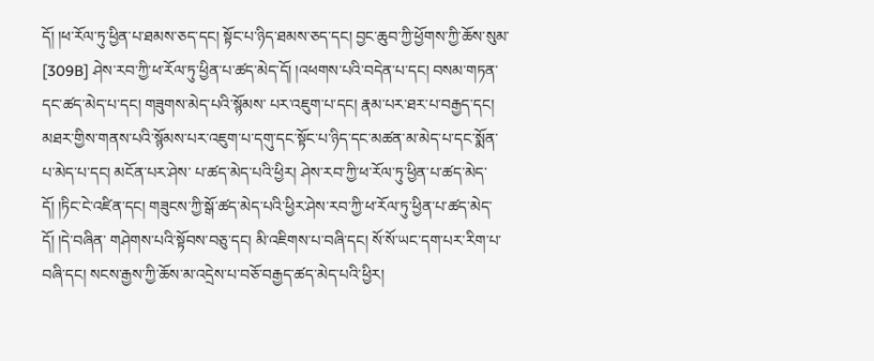དོ། །ཕ་རོལ་ཏུ་ཕྱིན་པ་ཐམས་ཅད་དང། སྟོང་པ་ཉིད་ཐམས་ཅད་དང། བྱང་ཆུབ་ཀྱི་ཕྱོགས་ཀྱི་ཆོས་སུམ་ [309B] ཤེས་རབ་ཀྱི་ཕ་རོལ་ཏུ་ཕྱིན་པ་ཚད་མེད་དོ། །འཕགས་པའི་བདེན་པ་དང། བསམ་གཏན་དང་ཚད་མེད་པ་དང། གཟུགས་མེད་པའི་སྙོམས་ པར་འཇུག་པ་དང། རྣམ་པར་ཐར་པ་བརྒྱད་དང། མཐར་གྱིས་གནས་པའི་སྙོམས་པར་འཇུག་པ་དགུ་དང་སྟོང་པ་ཉིད་དང་མཚན་མ་མེད་པ་དང་སྨོན་པ་མེད་པ་དང། མངོན་པར་ཤེས་ པ་ཚད་མེད་པའི་ཕྱིར། ཤེས་རབ་ཀྱི་ཕ་རོལ་ཏུ་ཕྱིན་པ་ཚད་མེད་དོ། །ཏིང་ངེ་འཛིན་དང། གཟུངས་ཀྱི་སྒོ་ཚད་མེད་པའི་ཕྱིར་ཤེས་རབ་ཀྱི་ཕ་རོལ་ཏུ་ཕྱིན་པ་ཚད་མེད་དོ། །དེ་བཞིན་ གཤེགས་པའི་སྟོབས་བཅུ་དང། མི་འཇིགས་པ་བཞི་དང། སོ་སོ་ཡང་དག་པར་རིག་པ་བཞི་དང། སངས་རྒྱས་ཀྱི་ཆོས་མ་འདྲེས་པ་བཅོ་བརྒྱད་ཚད་མེད་པའི་ཕྱིར།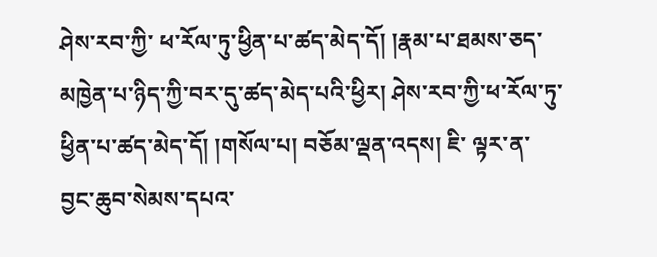ཤེས་རབ་ཀྱི་ ཕ་རོལ་ཏུ་ཕྱིན་པ་ཚད་མེད་དོ། །རྣམ་པ་ཐམས་ཅད་མཁྱེན་པ་ཉིད་ཀྱི་བར་དུ་ཚད་མེད་པའི་ཕྱིར། ཤེས་རབ་ཀྱི་ཕ་རོལ་ཏུ་ཕྱིན་པ་ཚད་མེད་དོ། །གསོལ་པ། བཅོམ་ལྡན་འདས། ཇི་ ལྟར་ན་བྱང་ཆུབ་སེམས་དཔའ་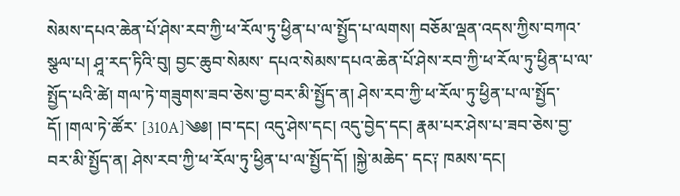སེམས་དཔའ་ཆེན་པོ་ཤེས་རབ་ཀྱི་ཕ་རོལ་ཏུ་ཕྱིན་པ་ལ་སྤྱོད་པ་ལགས། བཅོམ་ལྡན་འདས་ཀྱིས་བཀའ་སྩལ་པ། ཤཱ་རད་ཏིའི་བུ། བྱང་ཆུབ་སེམས་ དཔའ་སེམས་དཔའ་ཆེན་པོ་ཤེས་རབ་ཀྱི་ཕ་རོལ་ཏུ་ཕྱིན་པ་ལ་སྤྱོད་པའི་ཚེ། གལ་ཏེ་གཟུགས་ཟབ་ཅེས་བྱ་བར་མི་སྤྱོད་ན། ཤེས་རབ་ཀྱི་ཕ་རོལ་ཏུ་ཕྱིན་པ་ལ་སྤྱོད་དོ། །གལ་ཏེ་ཚོར་ [310A]༄༅། །བ་དང། འདུ་ཤེས་དང། འདུ་བྱེད་དང། རྣམ་པར་ཤེས་པ་ཟབ་ཅེས་བྱ་བར་མི་སྤྱོད་ན། ཤེས་རབ་ཀྱི་ཕ་རོལ་ཏུ་ཕྱིན་པ་ལ་སྤྱོད་དོ། །སྐྱེ་མཆེད་ དང༑ ཁམས་དང།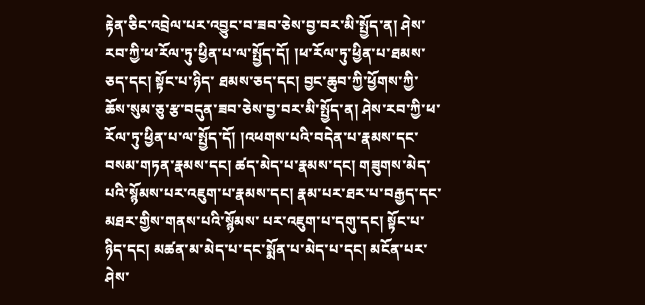རྟེན་ཅིང་འབྲེལ་པར་འབྱུང་བ་ཟབ་ཅེས་བྱ་བར་མི་སྤྱོད་ན། ཤེས་རབ་ཀྱི་ཕ་རོལ་ཏུ་ཕྱིན་པ་ལ་སྤྱོད་དོ། །ཕ་རོལ་ཏུ་ཕྱིན་པ་ཐམས་ཅད་དང། སྟོང་པ་ཉིད་ ཐམས་ཅད་དང། བྱང་ཆུབ་ཀྱི་ཕྱོགས་ཀྱི་ཆོས་སུམ་ཅུ་རྩ་བདུན་ཟབ་ཅེས་བྱ་བར་མི་སྤྱོད་ན། ཤེས་རབ་ཀྱི་ཕ་རོལ་ཏུ་ཕྱིན་པ་ལ་སྤྱོད་དོ། །འཕགས་པའི་བདེན་པ་རྣམས་དང་ བསམ་གཏན་རྣམས་དང། ཚད་མེད་པ་རྣམས་དང། གཟུགས་མེད་པའི་སྙོམས་པར་འཇུག་པ་རྣམས་དང། རྣམ་པར་ཐར་པ་བརྒྱད་དང་མཐར་གྱིས་གནས་པའི་སྙོམས་ པར་འཇུག་པ་དགུ་དང། སྟོང་པ་ཉིད་དང། མཚན་མ་མེད་པ་དང་སྨོན་པ་མེད་པ་དང། མངོན་པར་ཤེས་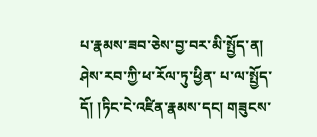པ་རྣམས་ཟབ་ཅེས་བྱ་བར་མི་སྤྱོད་ན། ཤེས་རབ་ཀྱི་ཕ་རོལ་ཏུ་ཕྱིན་ པ་ལ་སྤྱོད་དོ། །ཏིང་ངེ་འཛིན་རྣམས་དང། གཟུངས་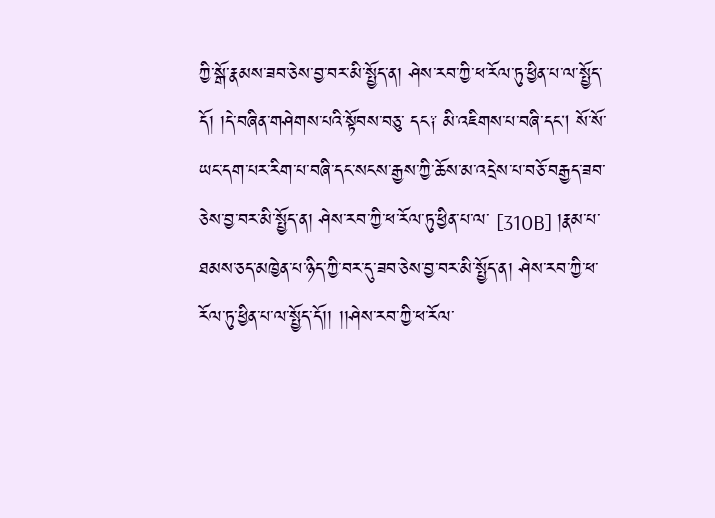ཀྱི་སྒོ་རྣམས་ཟབ་ཅེས་བྱ་བར་མི་སྤྱོད་ན། ཤེས་རབ་ཀྱི་ཕ་རོལ་ཏུ་ཕྱིན་པ་ལ་སྤྱོད་དོ། །དེ་བཞིན་གཤེགས་པའི་སྟོབས་བཅུ་ དང༑ མི་འཇིགས་པ་བཞི་དང། སོ་སོ་ཡང་དག་པར་རིག་པ་བཞི་དང་སངས་རྒྱས་ཀྱི་ཆོས་མ་འདྲེས་པ་བཅོ་བརྒྱད་ཟབ་ཅེས་བྱ་བར་མི་སྤྱོད་ན། ཤེས་རབ་ཀྱི་ཕ་རོལ་ཏུ་ཕྱིན་པ་ལ་ [310B] །རྣམ་པ་ཐམས་ཅད་མཁྱེན་པ་ཉིད་ཀྱི་བར་དུ་ཟབ་ཅེས་བྱ་བར་མི་སྤྱོད་ན། ཤེས་རབ་ཀྱི་ཕ་རོལ་ཏུ་ཕྱིན་པ་ལ་སྤྱོད་དོ།། །།ཤེས་རབ་ཀྱི་ཕ་རོལ་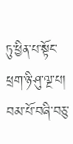ཏུ་ཕྱིན་པ་སྟོང་ ཕྲག་ཉི་ཤུ་ལྔ་པ། བམ་པོ་བཞི་བཅུ་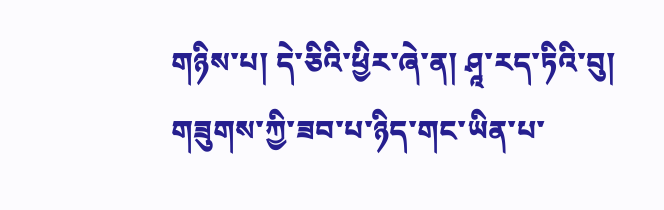གཉིས་པ། དེ་ཅིའི་ཕྱིར་ཞེ་ན། ཤཱ་རད་ཏིའི་བུ། གཟུགས་ཀྱི་ཟབ་པ་ཉིད་གང་ཡིན་པ་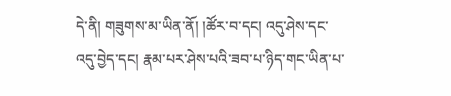དེ་ནི། གཟུགས་མ་ཡིན་ནོ། །ཚོར་བ་དང། འདུ་ཤེས་དང་ འདུ་བྱེད་དང། རྣམ་པར་ཤེས་པའི་ཟབ་པ་ཉིད་གང་ཡིན་པ་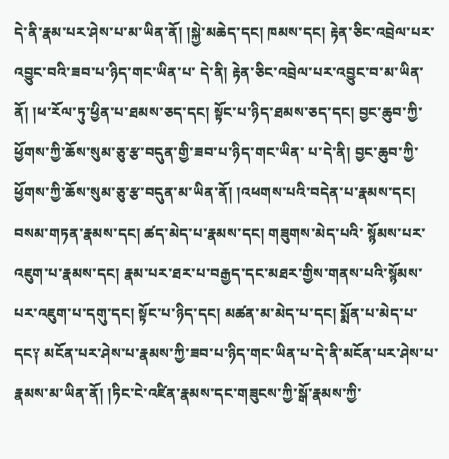དེ་ནི་རྣམ་པར་ཤེས་པ་མ་ཡིན་ནོ། །སྐྱེ་མཆེད་དང། ཁམས་དང། རྟེན་ཅིང་འབྲེལ་པར་འབྱུང་བའི་ཟབ་པ་ཉིད་གང་ཡིན་པ་ དེ་ནི། རྟེན་ཅིང་འབྲེལ་པར་འབྱུང་བ་མ་ཡིན་ནོ། །ཕ་རོལ་ཏུ་ཕྱིན་པ་ཐམས་ཅད་དང། སྟོང་པ་ཉིད་ཐམས་ཅད་དང། བྱང་ཆུབ་ཀྱི་ཕྱོགས་ཀྱི་ཆོས་སུམ་ཅུ་རྩ་བདུན་གྱི་ཟབ་པ་ཉིད་གང་ཡིན་ པ་དེ་ནི། བྱང་ཆུབ་ཀྱི་ཕྱོགས་ཀྱི་ཆོས་སུམ་ཅུ་རྩ་བདུན་མ་ཡིན་ནོ། །འཕགས་པའི་བདེན་པ་རྣམས་དང། བསམ་གཏན་རྣམས་དང། ཚད་མེད་པ་རྣམས་དང། གཟུགས་མེད་པའི་ སྙོམས་པར་འཇུག་པ་རྣམས་དང། རྣམ་པར་ཐར་པ་བརྒྱད་དང་མཐར་གྱིས་གནས་པའི་སྙོམས་པར་འཇུག་པ་དགུ་དང། སྟོང་པ་ཉིད་དང། མཚན་མ་མེད་པ་དང། སྨོན་པ་མེད་པ་ དང༑ མངོན་པར་ཤེས་པ་རྣམས་ཀྱི་ཟབ་པ་ཉིད་གང་ཡིན་པ་དེ་ནི་མངོན་པར་ཤེས་པ་རྣམས་མ་ཡིན་ནོ། །ཏིང་ངེ་འཛིན་རྣམས་དང་གཟུངས་ཀྱི་སྒོ་རྣམས་ཀྱི་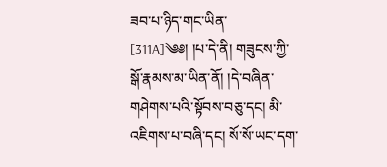ཟབ་པ་ཉིད་གང་ཡིན་ [311A]༄༅། །པ་དེ་ནི། གཟུངས་ཀྱི་སྒོ་རྣམས་མ་ཡིན་ནོ། །དེ་བཞིན་གཤེགས་པའི་སྟོབས་བཅུ་དང། མི་འཇིགས་པ་བཞི་དང། སོ་སོ་ཡང་དག་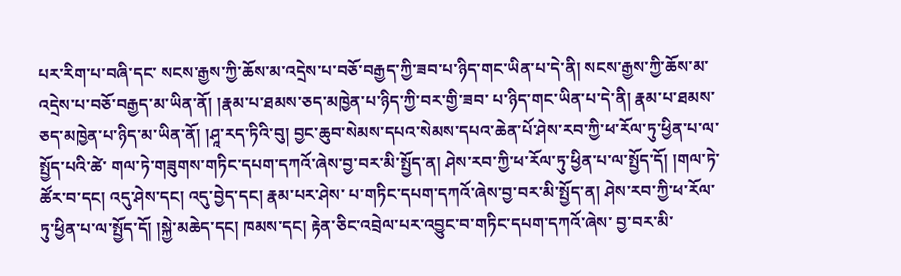པར་རིག་པ་བཞི་དང་ སངས་རྒྱས་ཀྱི་ཆོས་མ་འདྲེས་པ་བཅོ་བརྒྱད་ཀྱི་ཟབ་པ་ཉིད་གང་ཡིན་པ་དེ་ནི། སངས་རྒྱས་ཀྱི་ཆོས་མ་འདྲེས་པ་བཅོ་བརྒྱད་མ་ཡིན་ནོ། །རྣམ་པ་ཐམས་ཅད་མཁྱེན་པ་ཉིད་ཀྱི་བར་གྱི་ཟབ་ པ་ཉིད་གང་ཡིན་པ་དེ་ནི། རྣམ་པ་ཐམས་ཅད་མཁྱེན་པ་ཉིད་མ་ཡིན་ནོ། །ཤཱ་རད་ཏིའི་བུ། བྱང་ཆུབ་སེམས་དཔའ་སེམས་དཔའ་ཆེན་པོ་ཤེས་རབ་ཀྱི་ཕ་རོལ་ཏུ་ཕྱིན་པ་ལ་སྤྱོད་པའི་ཚེ་ གལ་ཏེ་གཟུགས་གཏིང་དཔག་དཀའོ་ཞེས་བྱ་བར་མི་སྤྱོད་ན། ཤེས་རབ་ཀྱི་ཕ་རོལ་ཏུ་ཕྱིན་པ་ལ་སྤྱོད་དོ། །གལ་ཏེ་ཚོར་བ་དང། འདུ་ཤེས་དང། འདུ་བྱེད་དང། རྣམ་པར་ཤེས་ པ་གཏིང་དཔག་དཀའོ་ཞེས་བྱ་བར་མི་སྤྱོད་ན། ཤེས་རབ་ཀྱི་ཕ་རོལ་ཏུ་ཕྱིན་པ་ལ་སྤྱོད་དོ། །སྐྱེ་མཆེད་དང། ཁམས་དང། རྟེན་ཅིང་འབྲེལ་པར་འབྱུང་བ་གཏིང་དཔག་དཀའོ་ཞེས་ བྱ་བར་མི་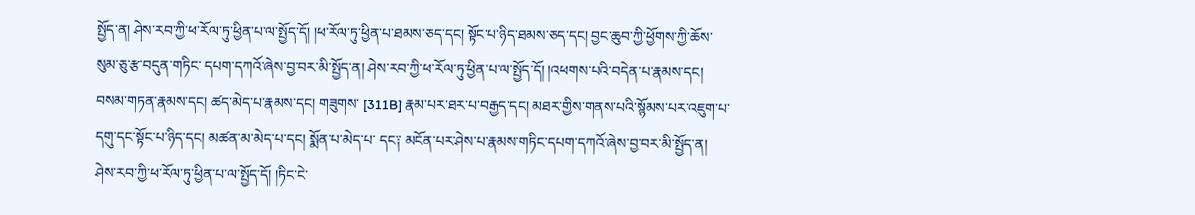སྤྱོད་ན། ཤེས་རབ་ཀྱི་ཕ་རོལ་ཏུ་ཕྱིན་པ་ལ་སྤྱོད་དོ། །ཕ་རོལ་ཏུ་ཕྱིན་པ་ཐམས་ཅད་དང། སྟོང་པ་ཉིད་ཐམས་ཅད་དང། བྱང་ཆུབ་ཀྱི་ཕྱོགས་ཀྱི་ཆོས་སུམ་ཅུ་རྩ་བདུན་གཏིང་ དཔག་དཀའོ་ཞེས་བྱ་བར་མི་སྤྱོད་ན། ཤེས་རབ་ཀྱི་ཕ་རོལ་ཏུ་ཕྱིན་པ་ལ་སྤྱོད་དོ། །འཕགས་པའི་བདེན་པ་རྣམས་དང། བསམ་གཏན་རྣམས་དང། ཚད་མེད་པ་རྣམས་དང། གཟུགས་ [311B] རྣམ་པར་ཐར་པ་བརྒྱད་དང། མཐར་གྱིས་གནས་པའི་སྙོམས་པར་འཇུག་པ་དགུ་དང་སྟོང་པ་ཉིད་དང། མཚན་མ་མེད་པ་དང། སྨོན་པ་མེད་པ་ དང༑ མངོན་པར་ཤེས་པ་རྣམས་གཏིང་དཔག་དཀའོ་ཞེས་བྱ་བར་མི་སྤྱོད་ན། ཤེས་རབ་ཀྱི་ཕ་རོལ་ཏུ་ཕྱིན་པ་ལ་སྤྱོད་དོ། །ཏིང་ངེ་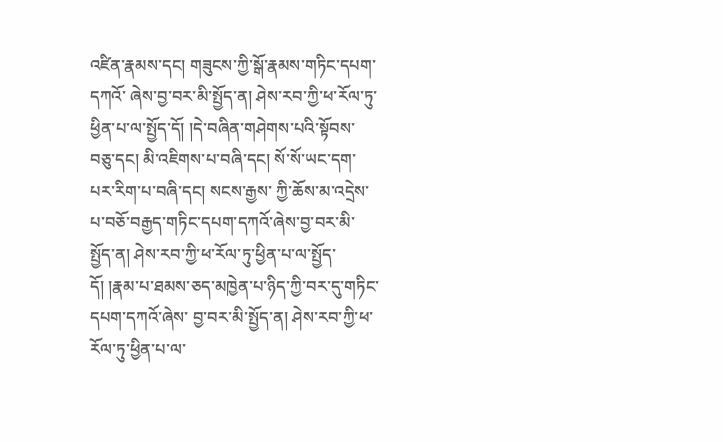འཛིན་རྣམས་དང། གཟུངས་ཀྱི་སྒོ་རྣམས་གཏིང་དཔག་དཀའོ་ ཞེས་བྱ་བར་མི་སྤྱོད་ན། ཤེས་རབ་ཀྱི་ཕ་རོལ་ཏུ་ཕྱིན་པ་ལ་སྤྱོད་དོ། །དེ་བཞིན་གཤེགས་པའི་སྟོབས་བཅུ་དང། མི་འཇིགས་པ་བཞི་དང། སོ་སོ་ཡང་དག་པར་རིག་པ་བཞི་དང། སངས་རྒྱས་ ཀྱི་ཆོས་མ་འདྲེས་པ་བཅོ་བརྒྱད་གཏིང་དཔག་དཀའོ་ཞེས་བྱ་བར་མི་སྤྱོད་ན། ཤེས་རབ་ཀྱི་ཕ་རོལ་ཏུ་ཕྱིན་པ་ལ་སྤྱོད་དོ། །རྣམ་པ་ཐམས་ཅད་མཁྱེན་པ་ཉིད་ཀྱི་བར་དུ་གཏིང་དཔག་དཀའོ་ཞེས་ བྱ་བར་མི་སྤྱོད་ན། ཤེས་རབ་ཀྱི་ཕ་རོལ་ཏུ་ཕྱིན་པ་ལ་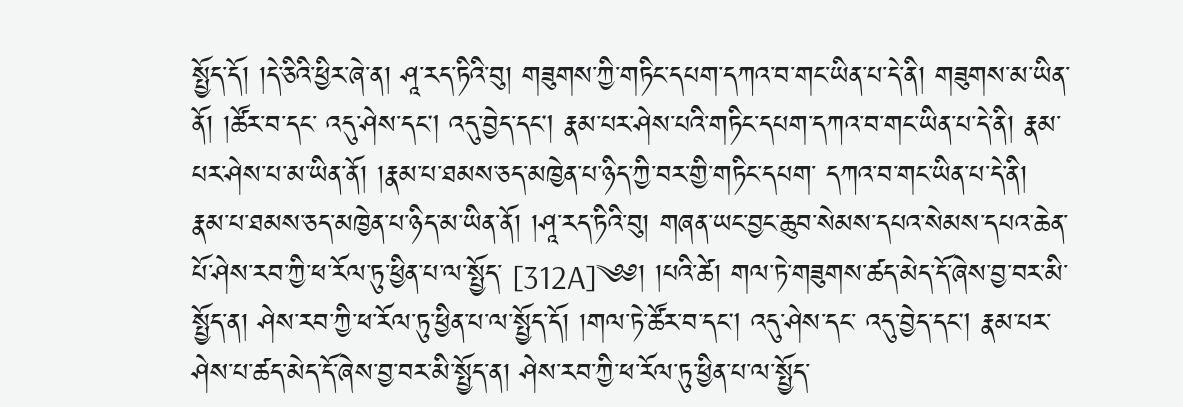སྤྱོད་དོ། །དེ་ཅིའི་ཕྱིར་ཞེ་ན། ཤཱ་རད་ཏིའི་བུ། གཟུགས་ཀྱི་གཏིང་དཔག་དཀའ་བ་གང་ཡིན་པ་དེ་ནི། གཟུགས་མ་ཡིན་ནོ། །ཚོར་བ་དང་ འདུ་ཤེས་དང། འདུ་བྱེད་དང། རྣམ་པར་ཤེས་པའི་གཏིང་དཔག་དཀའ་བ་གང་ཡིན་པ་དེ་ནི། རྣམ་པར་ཤེས་པ་མ་ཡིན་ནོ། །རྣམ་པ་ཐམས་ཅད་མཁྱེན་པ་ཉིད་ཀྱི་བར་གྱི་གཏིང་དཔག་ དཀའ་བ་གང་ཡིན་པ་དེ་ནི། རྣམ་པ་ཐམས་ཅད་མཁྱེན་པ་ཉིད་མ་ཡིན་ནོ། །ཤཱ་རད་ཏིའི་བུ། གཞན་ཡང་བྱང་ཆུབ་སེམས་དཔའ་སེམས་དཔའ་ཆེན་པོ་ཤེས་རབ་ཀྱི་ཕ་རོལ་ཏུ་ཕྱིན་པ་ལ་སྤྱོད་ [312A]༄༅། །པའི་ཚེ། གལ་ཏེ་གཟུགས་ཚད་མེད་དོ་ཞེས་བྱ་བར་མི་སྤྱོད་ན། ཤེས་རབ་ཀྱི་ཕ་རོལ་ཏུ་ཕྱིན་པ་ལ་སྤྱོད་དོ། །གལ་ཏེ་ཚོར་བ་དང། འདུ་ཤེས་དང་ འདུ་བྱེད་དང། རྣམ་པར་ཤེས་པ་ཚད་མེད་དོ་ཞེས་བྱ་བར་མི་སྤྱོད་ན། ཤེས་རབ་ཀྱི་ཕ་རོལ་ཏུ་ཕྱིན་པ་ལ་སྤྱོད་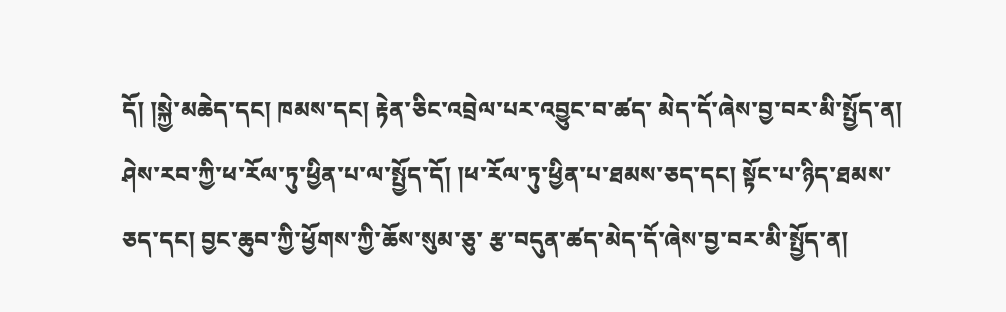དོ། །སྐྱེ་མཆེད་དང། ཁམས་དང། རྟེན་ཅིང་འབྲེལ་པར་འབྱུང་བ་ཚད་ མེད་དོ་ཞེས་བྱ་བར་མི་སྤྱོད་ན། ཤེས་རབ་ཀྱི་ཕ་རོལ་ཏུ་ཕྱིན་པ་ལ་སྤྱོད་དོ། །ཕ་རོལ་ཏུ་ཕྱིན་པ་ཐམས་ཅད་དང། སྟོང་པ་ཉིད་ཐམས་ཅད་དང། བྱང་ཆུབ་ཀྱི་ཕྱོགས་ཀྱི་ཆོས་སུམ་ཅུ་ རྩ་བདུན་ཚད་མེད་དོ་ཞེས་བྱ་བར་མི་སྤྱོད་ན།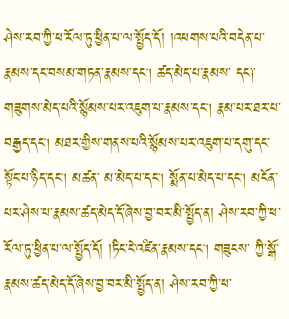ཤེས་རབ་ཀྱི་ཕ་རོལ་ཏུ་ཕྱིན་པ་ལ་སྤྱོད་དོ། །འཕགས་པའི་བདེན་པ་རྣམས་དང་བསམ་གཏན་རྣམས་དང། ཚད་མེད་པ་རྣམས་ དང༑ གཟུགས་མེད་པའི་སྙོམས་པར་འཇུག་པ་རྣམས་དང། རྣམ་པར་ཐར་པ་བརྒྱད་དང། མཐར་གྱིས་གནས་པའི་སྙོམས་པར་འཇུག་པ་དགུ་དང་སྟོང་པ་ཉིད་དང། མཚན་ མ་མེད་པ་དང། སྨོན་པ་མེད་པ་དང། མངོན་པར་ཤེས་པ་རྣམས་ཚད་མེད་དོ་ཞེས་བྱ་བར་མི་སྤྱོད་ན། ཤེས་རབ་ཀྱི་ཕ་རོལ་ཏུ་ཕྱིན་པ་ལ་སྤྱོད་དོ། །ཏིང་ངེ་འཛིན་རྣམས་དང། གཟུངས་ ཀྱི་སྒོ་རྣམས་ཚད་མེད་དོ་ཞེས་བྱ་བར་མི་སྤྱོད་ན། ཤེས་རབ་ཀྱི་ཕ་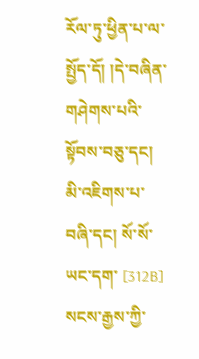རོལ་ཏུ་ཕྱིན་པ་ལ་སྤྱོད་དོ། །དེ་བཞིན་གཤེགས་པའི་སྟོབས་བཅུ་དང། མི་འཇིགས་པ་བཞི་དང། སོ་སོ་ཡང་དག་ [312B] སངས་རྒྱས་ཀྱི་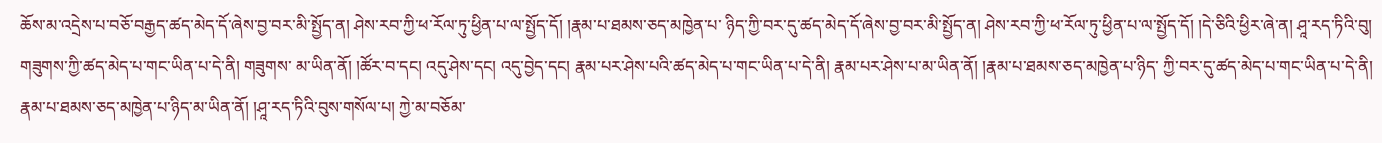ཆོས་མ་འདྲེས་པ་བཅོ་བརྒྱད་ཚད་མེད་དོ་ཞེས་བྱ་བར་མི་སྤྱོད་ན། ཤེས་རབ་ཀྱི་ཕ་རོལ་ཏུ་ཕྱིན་པ་ལ་སྤྱོད་དོ། །རྣམ་པ་ཐམས་ཅད་མཁྱེན་པ་ ཉིད་ཀྱི་བར་དུ་ཚད་མེད་དོ་ཞེས་བྱ་བར་མི་སྤྱོད་ན། ཤེས་རབ་ཀྱི་ཕ་རོལ་ཏུ་ཕྱིན་པ་ལ་སྤྱོད་དོ། །དེ་ཅིའི་ཕྱིར་ཞེ་ན། ཤཱ་རད་ཏིའི་བུ། གཟུགས་ཀྱི་ཚད་མེད་པ་གང་ཡིན་པ་དེ་ནི། གཟུགས་ མ་ཡིན་ནོ། །ཚོར་བ་དང། འདུ་ཤེས་དང། འདུ་བྱེད་དང། རྣམ་པར་ཤེས་པའི་ཚད་མེད་པ་གང་ཡིན་པ་དེ་ནི། རྣམ་པར་ཤེས་པ་མ་ཡིན་ནོ། །རྣམ་པ་ཐམས་ཅད་མཁྱེན་པ་ཉིད་ ཀྱི་བར་དུ་ཚད་མེད་པ་གང་ཡིན་པ་དེ་ནི། རྣམ་པ་ཐམས་ཅད་མཁྱེན་པ་ཉིད་མ་ཡིན་ནོ། །ཤཱ་རད་ཏིའི་བུས་གསོལ་པ། ཀྱེ་མ་བཅོམ་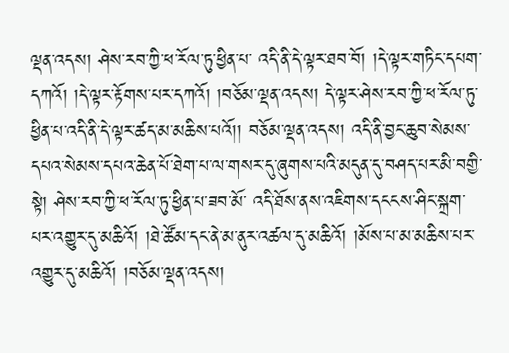ལྡན་འདས། ཤེས་རབ་ཀྱི་ཕ་རོལ་ཏུ་ཕྱིན་པ་ འདི་ནི་དེ་ལྟར་ཐབ་བོ། །དེ་ལྟར་གཏིང་དཔག་དཀའོ། །དེ་ལྟར་རྟོགས་པར་དཀའོ། །བཅོམ་ལྡན་འདས། དེ་ལྟར་ཤེས་རབ་ཀྱི་ཕ་རོལ་ཏུ་ཕྱིན་པ་འདི་ནི་དེ་ལྟར་ཚད་མ་མཆིས་པའོ།། བཅོམ་ལྡན་འདས། འདི་ནི་བྱང་ཆུབ་སེམས་དཔའ་སེམས་དཔའ་ཆེན་པོ་ཐེག་པ་ལ་གསར་དུ་ཞུགས་པའི་མདུན་དུ་བཤད་པར་མི་བགྱི་སྟེ། ཤེས་རབ་ཀྱི་ཕ་རོལ་ཏུ་ཕྱིན་པ་ཟབ་མོ་ འདི་ཐོས་ནས་འཇིགས་དངངས་ཤིང་སྐྲག་པར་འགྱུར་དུ་མཆིའོ། །ཐེ་ཚོམ་དང་ནེ་མ་ནུར་འཚལ་དུ་མཆིའོ། །མོས་པ་མ་མཆིས་པར་འགྱུར་དུ་མཆིའོ། །བཅོམ་ལྡན་འདས།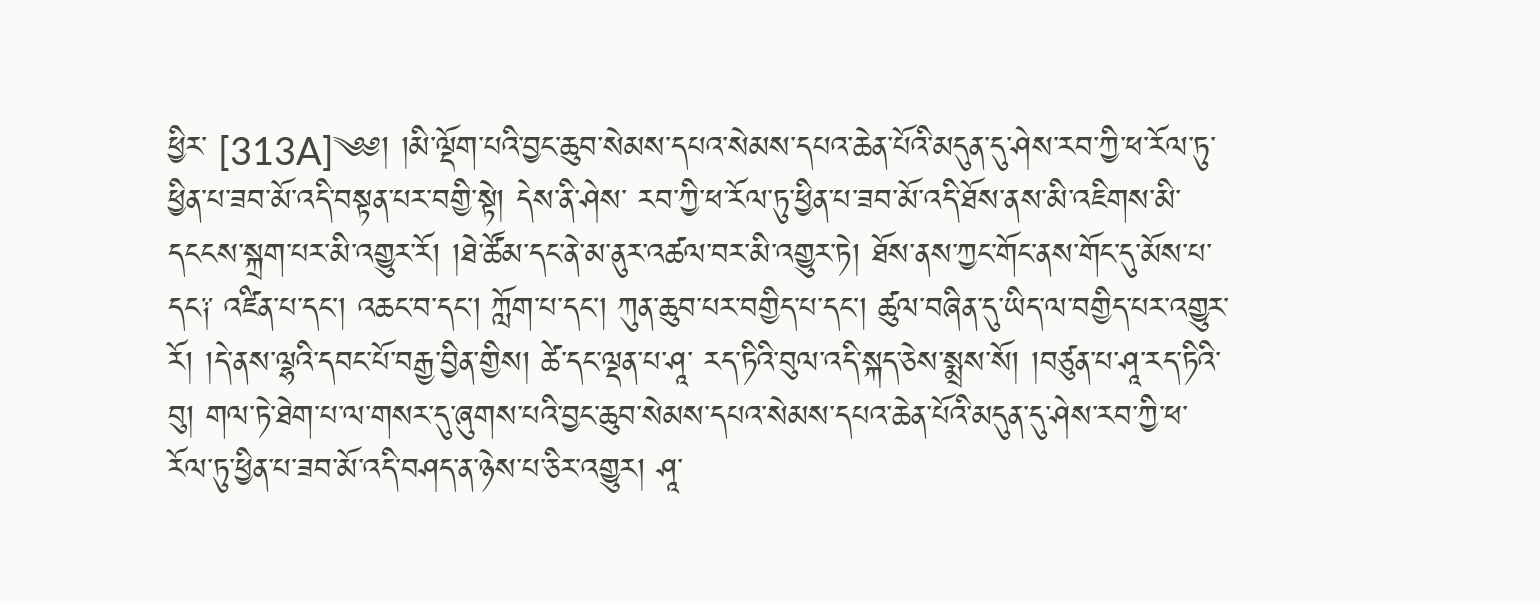ཕྱིར་ [313A]༄༅། །མི་ལྡོག་པའི་བྱང་ཆུབ་སེམས་དཔའ་སེམས་དཔའ་ཆེན་པོའི་མདུན་དུ་ཤེས་རབ་ཀྱི་ཕ་རོལ་ཏུ་ཕྱིན་པ་ཟབ་མོ་འདི་བསྟན་པར་བགྱི་སྟེ། དེས་ནི་ཤེས་ རབ་ཀྱི་ཕ་རོལ་ཏུ་ཕྱིན་པ་ཟབ་མོ་འདི་ཐོས་ནས་མི་འཇིགས་མི་དངངས་སྐྲག་པར་མི་འགྱུར་རོ། །ཐེ་ཚོམ་དང་ནེ་མ་ནུར་འཚལ་བར་མི་འགྱུར་ཏེ། ཐོས་ནས་ཀྱང་གོང་ནས་གོང་དུ་མོས་པ་ དང༑ འཛིན་པ་དང། འཆང་བ་དང། ཀློག་པ་དང། ཀུན་ཆུབ་པར་བགྱིད་པ་དང། ཚུལ་བཞིན་དུ་ཡིད་ལ་བགྱིད་པར་འགྱུར་རོ། །དེ་ནས་ལྷའི་དབང་པོ་བརྒྱ་བྱིན་གྱིས། ཚེ་དང་ལྡན་པ་ཤཱ་ རད་ཏིའི་བུལ་འདི་སྐད་ཅེས་སྨྲས་སོ། །བཙུན་པ་ཤཱ་རད་ཏིའི་བུ། གལ་ཏེ་ཐེག་པ་ལ་གསར་དུ་ཞུགས་པའི་བྱང་ཆུབ་སེམས་དཔའ་སེམས་དཔའ་ཆེན་པོའི་མདུན་དུ་ཤེས་རབ་ཀྱི་ཕ་ རོལ་ཏུ་ཕྱིན་པ་ཟབ་མོ་འདི་བཤད་ན་ཉེས་པ་ཅིར་འགྱུར། ཤཱ་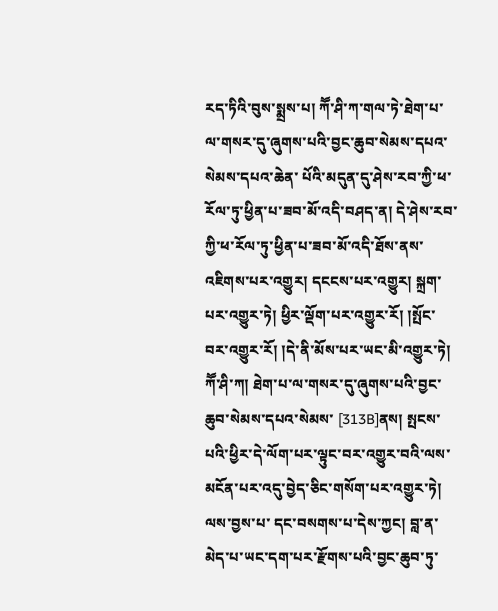རད་ཏིའི་བུས་སྨྲས་པ། ཀཽ་ཤི་ཀ་གལ་ཏེ་ཐེག་པ་ལ་གསར་དུ་ཞུགས་པའི་བྱང་ཆུབ་སེམས་དཔའ་སེམས་དཔའ་ཆེན་ པོའི་མདུན་དུ་ཤེས་རབ་ཀྱི་ཕ་རོལ་ཏུ་ཕྱིན་པ་ཟབ་མོ་འདི་བཤད་ན། དེ་ཤེས་རབ་ཀྱི་ཕ་རོལ་ཏུ་ཕྱིན་པ་ཟབ་མོ་འདི་ཐོས་ནས་འཇིགས་པར་འགྱུར། དངངས་པར་འགྱུར། སྐྲག་ པར་འགྱུར་ཏེ། ཕྱིར་ལྡོག་པར་འགྱུར་རོ། །སྤོང་བར་འགྱུར་རོ། །དེ་ནི་མོས་པར་ཡང་མི་འགྱུར་ཏེ། ཀཽ་ཤི་ཀ། ཐེག་པ་ལ་གསར་དུ་ཞུགས་པའི་བྱང་ཆུབ་སེམས་དཔའ་སེམས་ [313B]ནས། སྤངས་པའི་ཕྱིར་དེ་ལོག་པར་ལྟུང་བར་འགྱུར་བའི་ལས་མངོན་པར་འདུ་བྱེད་ཅིང་གསོག་པར་འགྱུར་ཏེ། ལས་བྱས་པ་ དང་བསགས་པ་དེས་ཀྱང། བླ་ན་མེད་པ་ཡང་དག་པར་རྫོགས་པའི་བྱང་ཆུབ་ཏུ་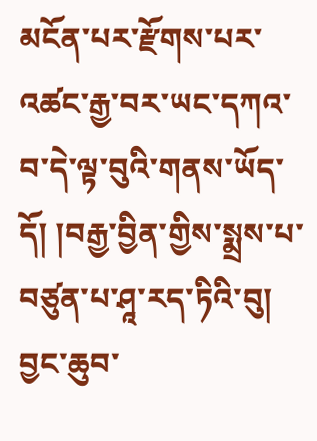མངོན་པར་རྫོགས་པར་འཚང་རྒྱ་བར་ཡང་དཀའ་བ་དེ་ལྟ་བུའི་གནས་ཡོད་དོ། །བརྒྱ་བྱིན་གྱིས་སྨྲས་པ་ བཙུན་པ་ཤཱ་རད་ཏིའི་བུ། བྱང་ཆུབ་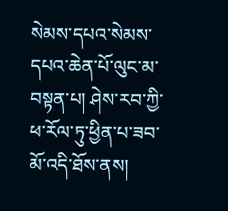སེམས་དཔའ་སེམས་དཔའ་ཆེན་པོ་ལུང་མ་བསྟན་པ། ཤེས་རབ་ཀྱི་ཕ་རོལ་ཏུ་ཕྱིན་པ་ཟབ་མོ་འདི་ཐོས་ནས།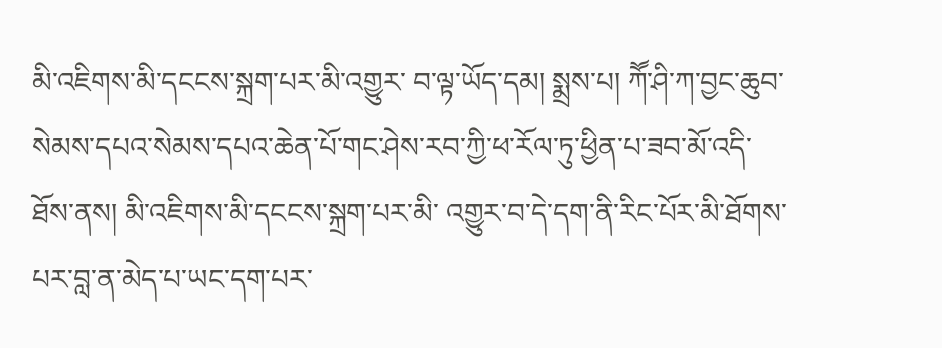མི་འཇིགས་མི་དངངས་སྐྲག་པར་མི་འགྱུར་ བ་ལྟ་ཡོད་དམ། སྨྲས་པ། ཀཽ་ཤི་ཀ་བྱང་ཆུབ་སེམས་དཔའ་སེམས་དཔའ་ཆེན་པོ་གང་ཤེས་རབ་ཀྱི་ཕ་རོལ་ཏུ་ཕྱིན་པ་ཟབ་མོ་འདི་ཐོས་ནས། མི་འཇིགས་མི་དངངས་སྐྲག་པར་མི་ འགྱུར་བ་དེ་དག་ནི་རིང་པོར་མི་ཐོགས་པར་བླ་ན་མེད་པ་ཡང་དག་པར་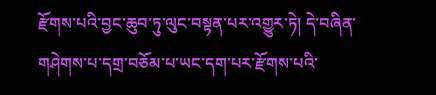རྫོགས་པའི་བྱང་ཆུབ་ཏུ་ལུང་བསྟན་པར་འགྱུར་ཏེ། དེ་བཞིན་གཤེགས་པ་དགྲ་བཅོམ་པ་ཡང་དག་པར་རྫོགས་པའི་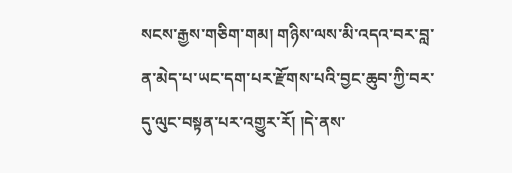སངས་རྒྱས་གཅིག་གམ། གཉིས་ལས་མི་འདའ་བར་བླ་ན་མེད་པ་ཡང་དག་པར་རྫོགས་པའི་བྱང་ཆུབ་ཀྱི་བར་དུ་ལུང་བསྟན་པར་འགྱུར་རོ། །དེ་ནས་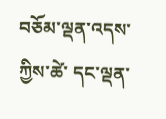བཅོམ་ལྡན་འདས་ཀྱིས་ཚེ་ དང་ལྡན་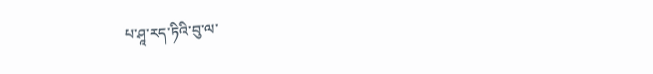པ་ཤཱ་རད་ཏིའི་བུ་ལ་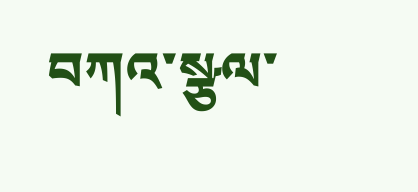བཀའ་སྩལ་